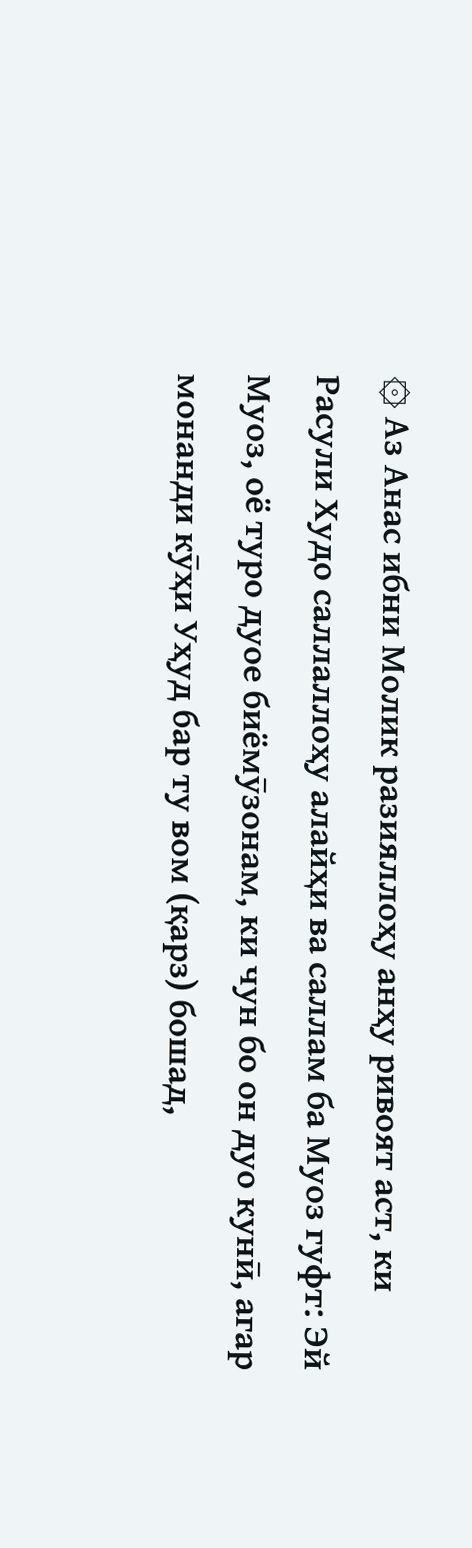۞ Аз Анас ибни Молик разияллоҳу анҳу ривоят аст, ки Расули Худо саллаллоҳу алайҳи ва саллам ба Муоз гуфт: Эй Муоз, оё туро дуое биёмӯзонам, ки чун бо он дуо кунӣ, агар монанди кӯҳи Уҳуд бар ту вом (қарз) бошад,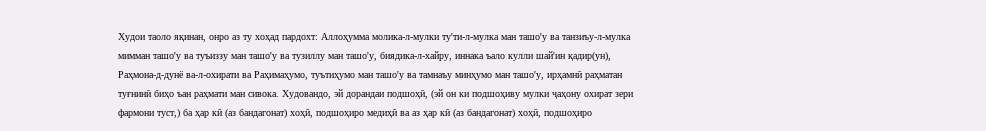Худои таоло яқинан, онро аз ту хоҳад пардохт: Аллоҳумма молика-л-мулки ту'ти-л-мулка ман ташо'у ва танзиъу-л-мулка мимман ташо'у ва туъиззу ман ташо'у ва тузиллу ман ташо'у, биядика-л-хайру, иннака ъало кулли шай'ин қадир(ун), Раҳмона-д-дунё ва-л-охирати ва Раҳимаҳумо, туътиҳумо ман ташо'у ва тамнаъу минҳумо ман ташо'у, ирҳамнӣ раҳматан туғнинӣ биҳо ъан раҳмати ман сивока. Худовандо, эй дорандаи подшоҳӣ, (эй он ки подшоҳиву мулки ҷаҳону охират зери фармони туст,) ба ҳар кӣ (аз бандагонат) хоҳӣ, подшоҳиро медиҳӣ ва аз ҳар кӣ (аз бандагонат) хоҳӣ, подшоҳиро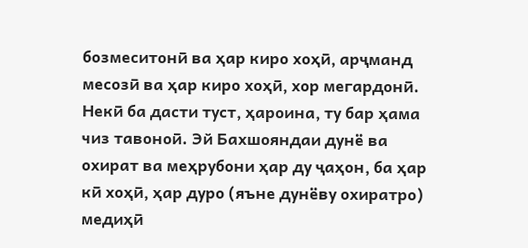бозмеситонӣ ва ҳар киро хоҳӣ, арҷманд месозӣ ва ҳар киро хоҳӣ, хор мегардонӣ. Некӣ ба дасти туст, ҳароина, ту бар ҳама чиз тавоноӣ. Эй Бахшояндаи дунё ва охират ва меҳрубони ҳар ду ҷаҳон, ба ҳар кӣ хоҳӣ, ҳар дуро (яъне дунёву охиратро) медиҳӣ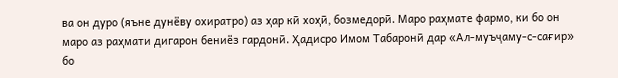ва он дуро (яъне дунёву охиратро) аз ҳар кӣ хоҳӣ, бозмедорӣ. Маро раҳмате фармо, ки бо он маро аз раҳмати дигарон бениёз гардонӣ. Ҳадисро Имом Табаронӣ дар «Ал-муъҷаму-с-сағир» бо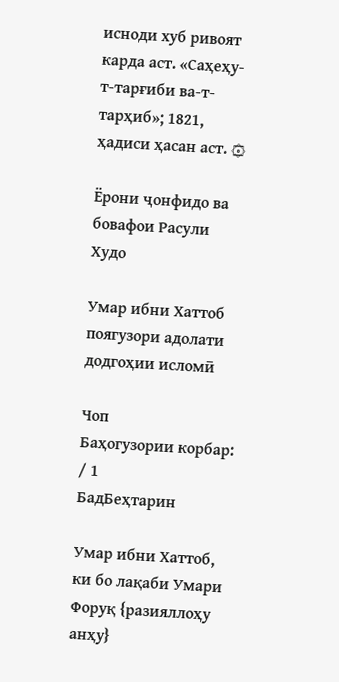исноди хуб ривоят карда аст. «Саҳеҳу-т-тарғиби ва-т-тарҳиб»; 1821, ҳадиси ҳасан аст. ۞

Ёрони ҷонфидо ва бовафои Расули Худо

Умар ибни Хаттоб поягузори адолати додгоҳии исломӣ

Чоп
Баҳогузории корбар: / 1
БадБеҳтарин

Умар ибни Хаттоб, ки бо лақаби Умари Форуқ {разияллоҳу анҳу}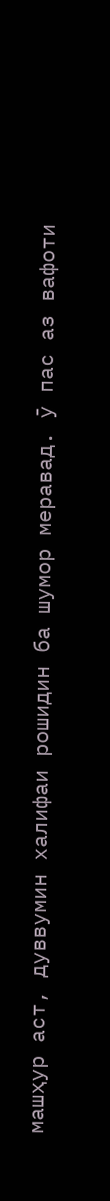машҳур аст, дуввумин халифаи рошидин ба шумор меравад. ӯ пас аз вафоти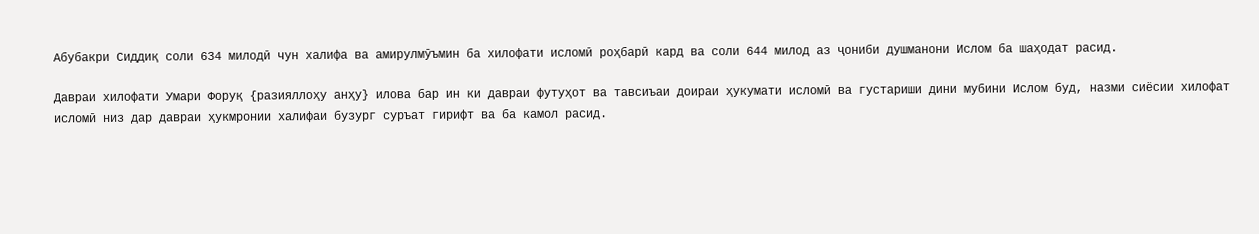Абубакри Сиддиқ соли 634 милодӣ чун халифа ва амирулмӯъмин ба хилофати исломӣ роҳбарӣ кард ва соли 644 милод аз ҷониби душманони Ислом ба шаҳодат расид.

Давраи хилофати Умари Форуқ {разияллоҳу анҳу} илова бар ин ки давраи футуҳот ва тавсиъаи доираи ҳукумати исломӣ ва густариши дини мубини Ислом буд, назми сиёсии хилофат исломӣ низ дар давраи ҳукмронии халифаи бузург суръат гирифт ва ба камол расид.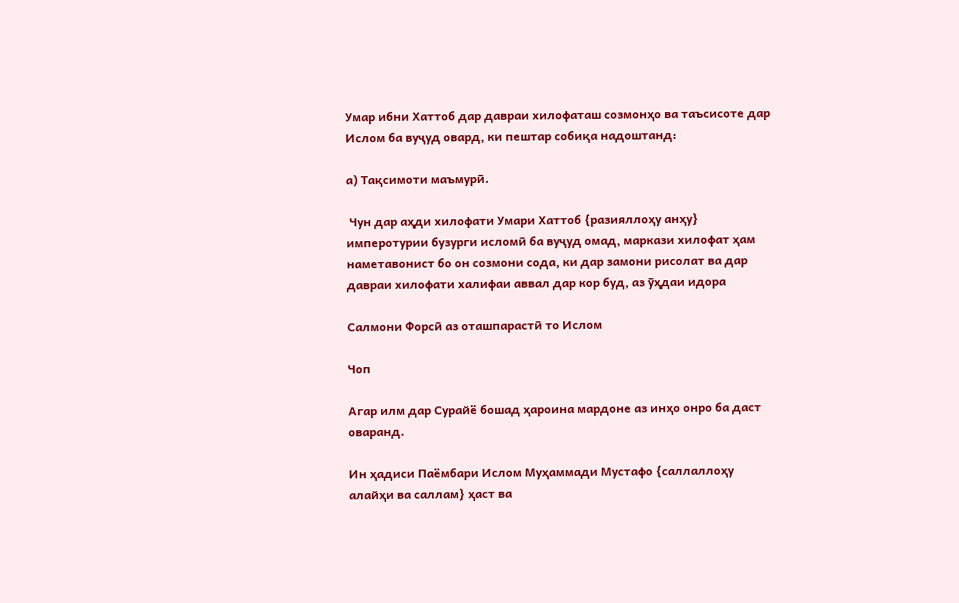Умар ибни Хаттоб дар давраи хилофаташ созмонҳо ва таъсисоте дар Ислом ба вуҷуд овард, ки пештар собиқа надоштанд:

а) Тақсимоти маъмурӣ.

 Чун дар аҳди хилофати Умари Хаттоб {разияллоҳу анҳу} имперотурии бузурги исломӣ ба вуҷуд омад, маркази хилофат ҳам наметавонист бо он созмони сода, ки дар замони рисолат ва дар давраи хилофати халифаи аввал дар кор буд, аз ӯҳдаи идора

Салмони Форсӣ аз оташпарастӣ то Ислом

Чоп

Агар илм дар Сурайё бошад ҳароина мардоне аз инҳо онро ба даст оваранд.

Ин ҳадиси Паёмбари Ислом Муҳаммади Мустафо {саллаллоҳу алайҳи ва саллам} ҳаст ва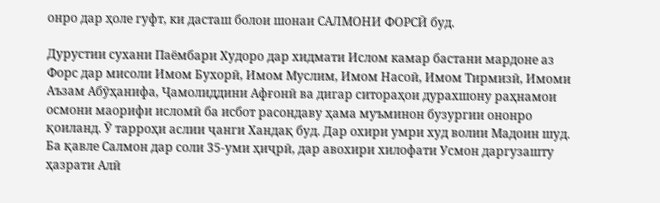онро дар ҳоле гуфт, ки дасташ болои шонаи САЛМОНИ ФОРСӢ буд.

Дурустии сухани Паёмбари Худоро дар хидмати Ислом камар бастани мардоне аз Форс дар мисоли Имом Бухорӣ, Имом Муслим, Имом Насоӣ, Имом Тирмизӣ, Имоми Аъзам Абӯҳанифа, Ҷамолиддини Афғонӣ ва дигар ситораҳои дурахшону раҳнамои осмони маорифи исломӣ ба исбот расондаву ҳама муъминон бузургии ононро қоиланд. Ӯ тарроҳи аслии ҷанги Хандақ буд. Дар охири умри худ волии Мадоин шуд. Ба қавле Салмон дар соли 35-уми ҳиҷрӣ, дар авохири хилофати Усмон даргузашту ҳазрати Алӣ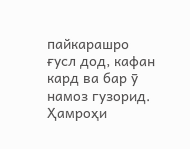пайкарашро ғусл дод, кафан кард ва бар ӯ намоз гузорид. Ҳамроҳи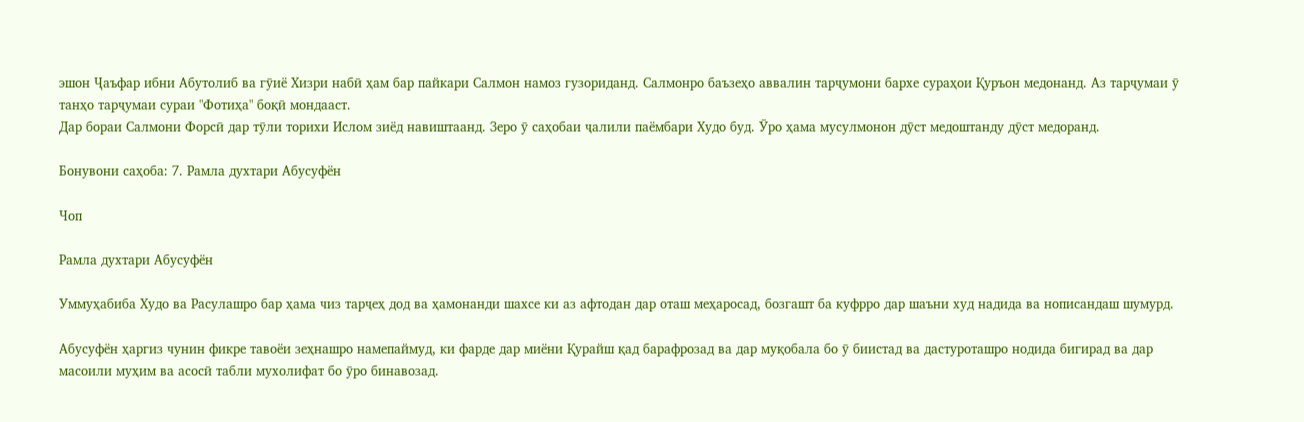эшон Ҷаъфар ибни Абутолиб ва гӯиё Хизри набӣ ҳам бар пайкари Салмон намоз гузориданд. Салмонро баъзеҳо аввалин тарҷумони бархе сураҳои Қуръон медонанд. Аз тарҷумаи ӯ танҳо тарҷумаи сураи "Фотиҳа" боқӣ мондааст.
Дар бораи Салмони Форсӣ дар тӯли торихи Ислом зиёд навиштаанд. Зеро ӯ саҳобаи ҷалили паёмбари Худо буд. Ӯро ҳама мусулмонон дӯст медоштанду дӯст медоранд.

Бонувони саҳоба: 7. Рамла духтари Абусуфён

Чоп

Рамла духтари Абусуфён

Уммуҳабиба Худо ва Расулашро бар ҳама чиз тарҷеҳ дод ва ҳамонанди шахсе ки аз афтодан дар оташ меҳаросад, бозгашт ба куфрро дар шаъни худ надида ва нописандаш шумурд.

Абусуфён ҳаргиз чунин фикре тавоёи зеҳнашро намепаймуд, ки фарде дар миёни Қурайш қад барафрозад ва дар муқобала бо ӯ биистад ва дастуроташро нодида бигирад ва дар масоили муҳим ва асосӣ табли мухолифат бо ӯро бинавозад.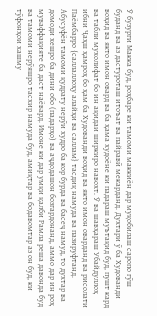Ӯ бузурги Макка буд, роҳбаре ки тамоми маккиён дар муқобилаш саропо гӯш буданд ва аз дастуроташ итоъат ва пайравӣ мекарданд. Духтари ӯ ба Худованди воҳид ва якто имон овард ва ба ҳама худоёне ки падараш муътақид буд, пушт кард ва табли мухолифат бо ин ақидаи ширкиро навохт. Ӯ ва шавҳараш Убайдуллоҳ ибни Ҷаҳш ҳамроҳ бо ҳам ба Худованди воҳид ва якто имон оварданд ва рисолати Паёмбарро {саллаллоҳу алайҳи ва саллам} тасдиқ намуда ва пазируфтанд. Абусуфён тамоми қудрату нерӯи худро ба кор бурда ва басеҷ намуд, то духтар ва домоди хешро ба дини обо (падарҳо) ва аҷдодашон бозгардонанд, аммо дар ин роҳ муваффақияте ба даст наёвард. Имоне ки дар умқи қалби Рамла реша давонда буд ва тамоми нерӯяшро тасхир намуда буд, амиқтар ва бодавомтар аз он буд, ки тӯфонҳои хашму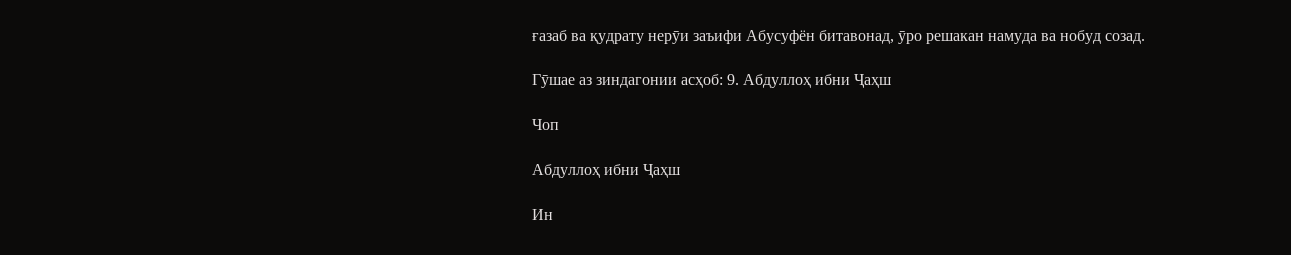ғазаб ва қудрату нерӯи заъифи Абусуфён битавонад, ӯро решакан намуда ва нобуд созад.

Гӯшае аз зиндагонии асҳоб: 9. Абдуллоҳ ибни Ҷаҳш

Чоп

Абдуллоҳ ибни Ҷаҳш

Ин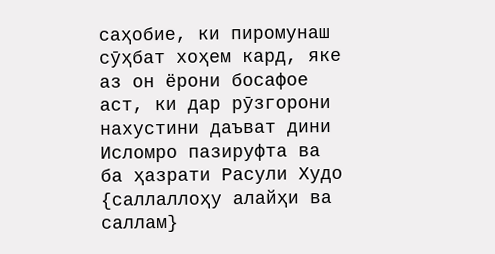саҳобие, ки пиромунаш сӯҳбат хоҳем кард, яке аз он ёрони босафое аст, ки дар рӯзгорони нахустини даъват дини Исломро пазируфта ва ба ҳазрати Расули Худо {саллаллоҳу алайҳи ва саллам}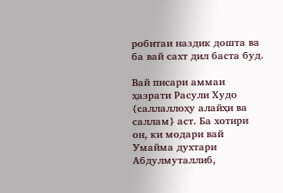робитаи наздик дошта ва ба вай сахт дил баста буд.

Вай писари аммаи ҳазрати Расули Худо {саллаллоҳу алайҳи ва саллам} аст. Ба хотири он, ки модари вай Умайма духтари Абдулмуталлиб,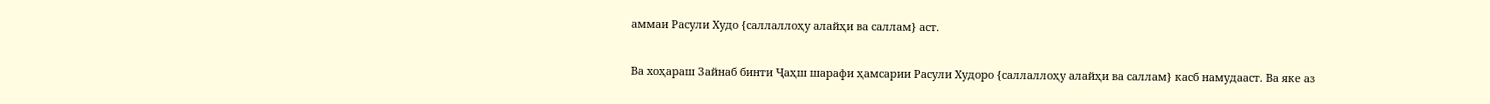аммаи Расули Худо {саллаллоҳу алайҳи ва саллам} аст.

Ва хоҳараш Зайнаб бинти Ҷаҳш шарафи ҳамсарии Расули Худоро {саллаллоҳу алайҳи ва саллам} касб намудааст. Ва яке аз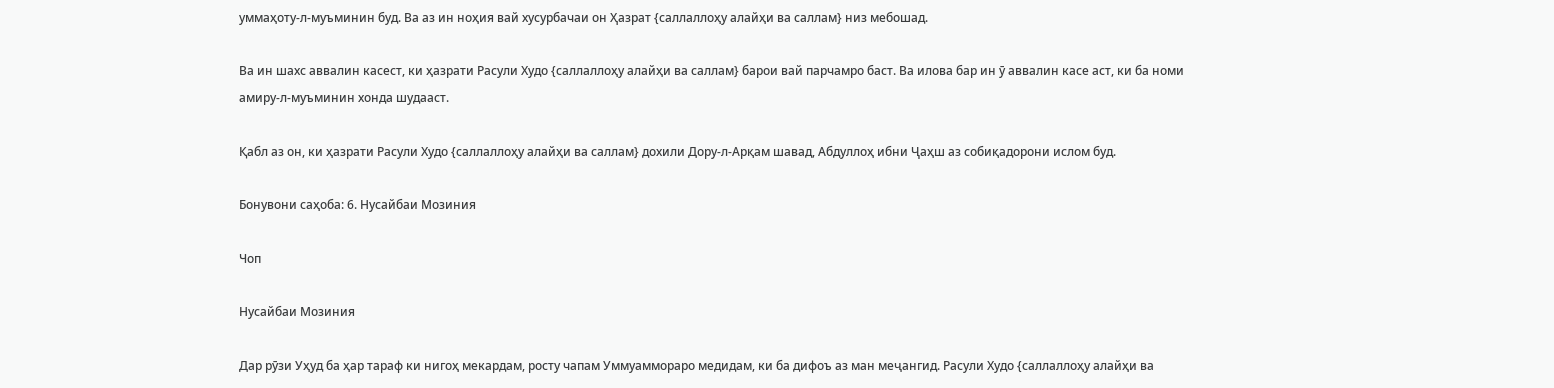уммаҳоту-л-муъминин буд. Ва аз ин ноҳия вай хусурбачаи он Ҳазрат {саллаллоҳу алайҳи ва саллам} низ мебошад.

Ва ин шахс аввалин касест, ки ҳазрати Расули Худо {саллаллоҳу алайҳи ва саллам} барои вай парчамро баст. Ва илова бар ин ӯ аввалин касе аст, ки ба номи амиру-л-муъминин хонда шудааст.

Қабл аз он, ки ҳазрати Расули Худо {саллаллоҳу алайҳи ва саллам} дохили Дору-л-Арқам шавад, Абдуллоҳ ибни Ҷаҳш аз собиқадорони ислом буд.

Бонувони саҳоба: 6. Нусайбаи Мозиния

Чоп

Нусайбаи Мозиния

Дар рӯзи Уҳуд ба ҳар тараф ки нигоҳ мекардам, росту чапам Уммуаммораро медидам, ки ба дифоъ аз ман меҷангид. Расули Худо {саллаллоҳу алайҳи ва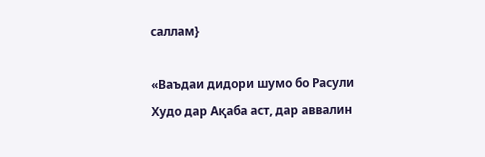саллам}

«Ваъдаи дидори шумо бо Расули Худо дар Ақаба аст, дар аввалин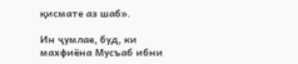қисмате аз шаб».

Ин ҷумлае, буд, ки махфиёна Мусъаб ибни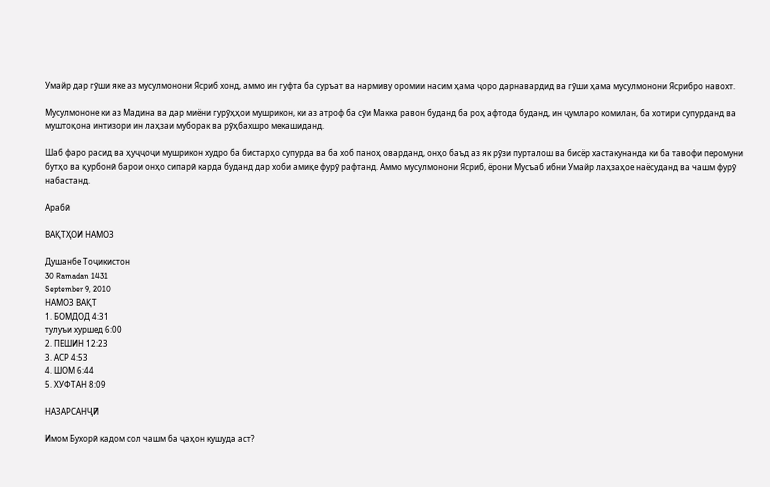Умайр дар гӯши яке аз мусулмонони Ясриб хонд, аммо ин гуфта ба суръат ва нармиву оромии насим ҳама ҷоро дарнавардид ва гӯши ҳама мусулмонони Ясрибро навохт.

Мусулмононе ки аз Мадина ва дар миёни гурӯҳҳои мушрикон, ки аз атроф ба сӯи Макка равон буданд ба роҳ афтода буданд, ин ҷумларо комилан, ба хотири супурданд ва муштоқона интизори ин лаҳзаи муборак ва рӯҳбахшро мекашиданд.

Шаб фаро расид ва ҳуҷҷоҷи мушрикон худро ба бистарҳо супурда ва ба хоб паноҳ оварданд, онҳо баъд аз як рӯзи пурталош ва бисёр хастакунанда ки ба тавофи перомуни бутҳо ва қурбонӣ барои онҳо сипарӣ карда буданд дар хоби амиқе фурӯ рафтанд. Аммо мусулмонони Ясриб, ёрони Мусъаб ибни Умайр лаҳзаҳое наёсуданд ва чашм фурӯ набастанд.

Арабӣ

ВАҚТҲОИ НАМОЗ

Душанбе Тоҷикистон
30 Ramadan 1431
September 9, 2010
НАМОЗ ВАҚТ
1. БОМДОД 4:31
тулуъи хуршед 6:00
2. ПЕШИН 12:23
3. АСР 4:53
4. ШОМ 6:44
5. ХУФТАН 8:09

НАЗАРСАНҶӢ

Имом Бухорӣ кадом сол чашм ба ҷаҳон кушуда аст?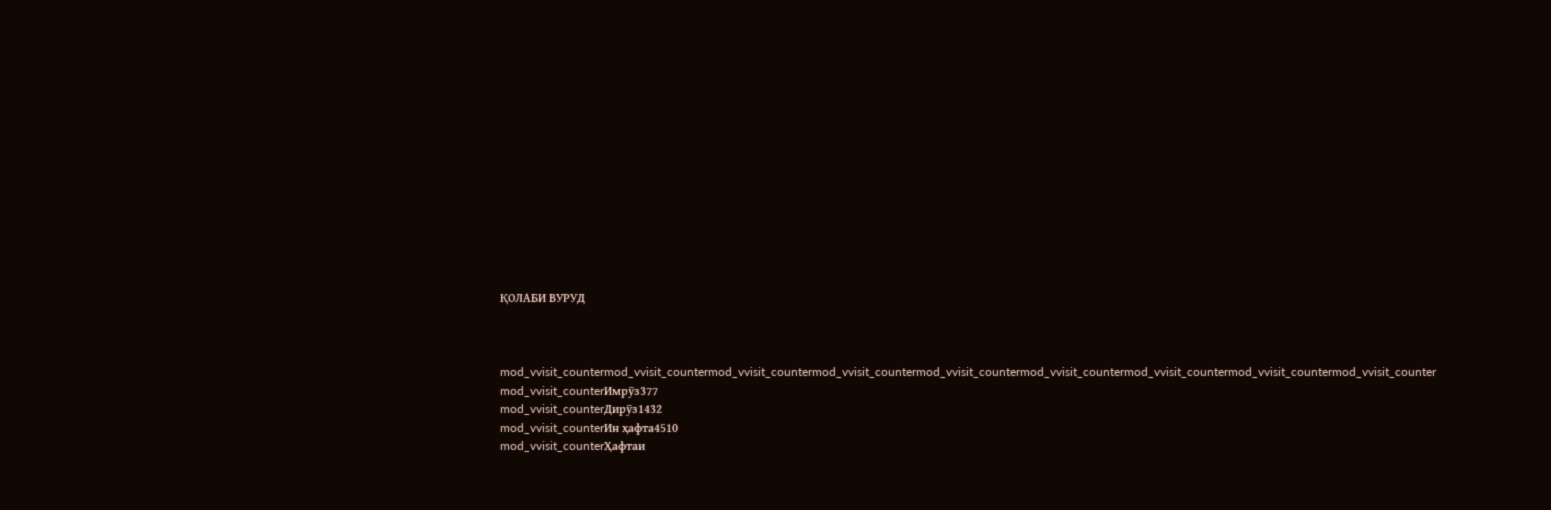ҚОЛАБИ ВУРУД



mod_vvisit_countermod_vvisit_countermod_vvisit_countermod_vvisit_countermod_vvisit_countermod_vvisit_countermod_vvisit_countermod_vvisit_countermod_vvisit_counter
mod_vvisit_counterИмрӯз377
mod_vvisit_counterДирӯз1432
mod_vvisit_counterИн ҳафта4510
mod_vvisit_counterҲафтаи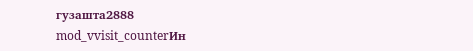гузашта2888
mod_vvisit_counterИн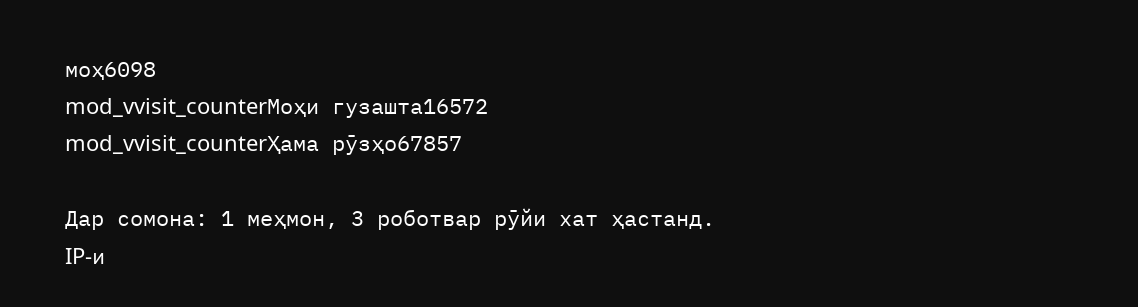моҳ6098
mod_vvisit_counterМоҳи гузашта16572
mod_vvisit_counterҲама рӯзҳо67857

Дар сомона: 1 меҳмон, 3 роботвар рӯйи хат ҳастанд.
IP-и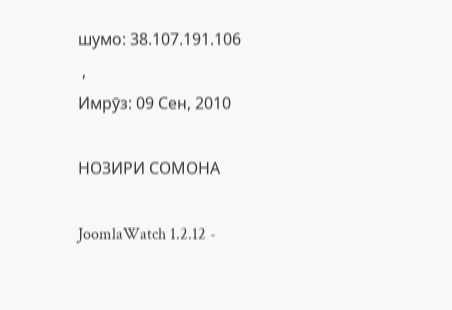шумо: 38.107.191.106
 ,
Имрӯз: 09 Сен, 2010

НОЗИРИ СОМОНА

JoomlaWatch 1.2.12 -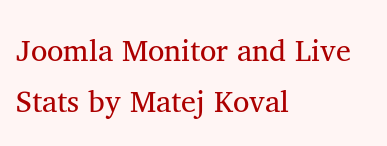Joomla Monitor and Live Stats by Matej Koval